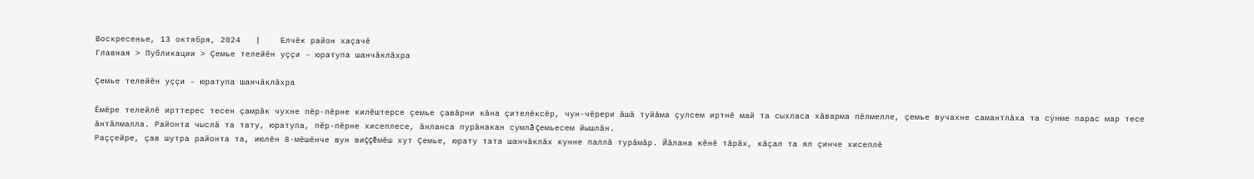Воскресенье, 13 октября, 2024   |    Елчĕк район хаçачĕ
Главная > Публикации > Çемье телейĕн уççи – юратупа шанчăклăхра

Çемье телейĕн уççи – юратупа шанчăклăхра

Ĕмĕре телейлĕ ирттерес тесен çамрăк чухне пĕр-пĕрне килĕштерсе çемье çавăрни кăна çителĕксĕр, чун-чĕрери ăшă туйăма çулсем иртнĕ май та сыхласа хăварма пĕлмелле, çемье вучахне самантлăха та сÿнме парас мар тесе ăнтăлмалла. Районта чыслă та тату, юратупа, пĕр-пĕрне хисеплесе, ăнланса пурăнакан сумлă çемьесем йышлăн.
Раççейре, çав шутра районта та, июлĕн 8-мĕшĕнче вун виççĕмĕш хут Çемье, юрату тата шанчăклăх кунне паллă турăмăр. Йăлана кĕнĕ тăрăх, кăçал та ял çинче хисеплĕ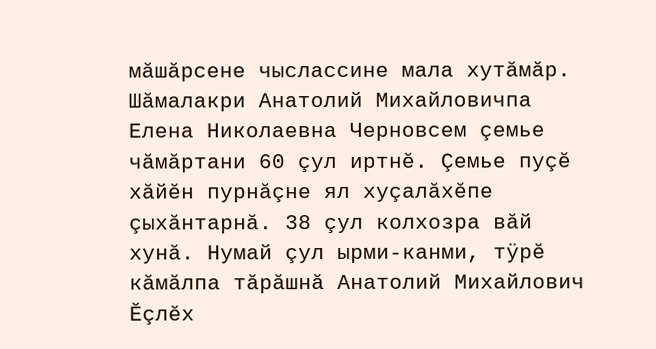мăшăрсене чыслассине мала хутăмăр.
Шăмалакри Анатолий Михайловичпа Елена Николаевна Черновсем çемье чăмăртани 60 çул иртнĕ. Çемье пуçĕ хăйĕн пурнăçне ял хуçалăхĕпе çыхăнтарнă. 38 çул колхозра вăй хунă. Нумай çул ырми-канми, тÿрĕ кăмăлпа тăрăшнă Анатолий Михайлович Ĕçлĕх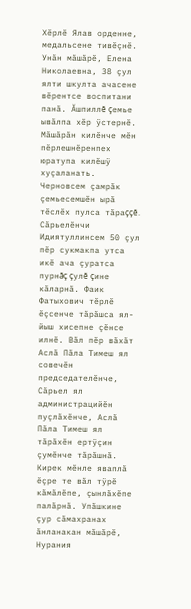Хĕрлĕ Ялав орденне, медальсене тивĕçнĕ. Унăн мăшăрĕ, Елена Николаевна, 38 çул ялти шкулта ачасене вĕрентсе воспитани панă. Ăшпиллĕ çемье ывăлпа хĕр ÿстернĕ. Мăшăрăн килĕнче мĕн пĕрлешнĕренпех юратупа килĕшÿ хуçаланать. Черновсем çамрăк çемьесемшĕн ырă тĕслĕх пулса тăраççĕ.
Сăрьелĕнчи Идиятуллинсем 50 çул пĕр сукмакпа утса икĕ ача çуратса пурнăç çулĕ çине кăларнă. Фаик Фатыхович тĕрлĕ ĕçсенче тăрăшса ял-йыш хисепне çĕнсе илнĕ. Вăл пĕр вăхăт Аслă Пăла Тимеш ял совечĕн председателĕнче, Сăрьел ял администрацийĕн пуçлăхĕнче, Аслă Пăла Тимеш ял тăрăхĕн ертÿçин çумĕнче тăрăшнă. Кирек мĕнле яваплă ĕçре те вăл тÿрĕ кăмăлĕпе, çынлăхĕпе палăрнă. Упăшкине çур сăмахранах ăнланакан мăшăрĕ, Нурания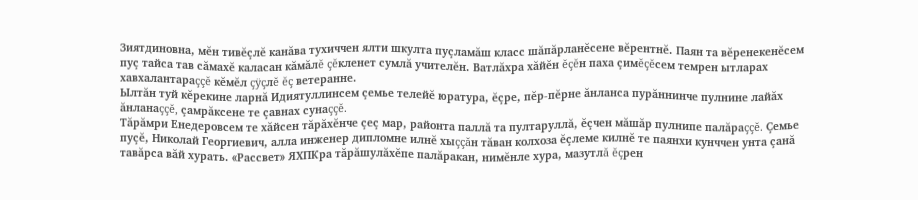Зиятдиновна, мĕн тивĕçлĕ канăва тухиччен ялти шкулта пуçламăш класс шăпăрланĕсене вĕрентнĕ. Паян та вĕренекенĕсем пуç тайса тав сăмахĕ каласан кăмăлĕ çĕкленет сумлă учителĕн. Ватлăхра хăйĕн ĕçĕн паха çимĕçĕсем темрен ытларах хавхалантараççĕ кĕмĕл çÿçлĕ ĕç ветеранне.
Ылтăн туй кĕрекине ларнă Идиятуллинсем çемье телейĕ юратура, ĕçре, пĕр-пĕрне ăнланса пурăннинче пулнине лайăх ăнланаççĕ, çамрăксене те çавнах сунаççĕ.
Тăрăмри Енедеровсем те хăйсен тăрăхĕнче çеç мар, районта паллă та пултаруллă, ĕçчен мăшăр пулнипе палăраççĕ. Çемье пуçĕ, Николай Георгиевич, алла инженер дипломне илнĕ хыççăн тăван колхоза ĕçлеме килнĕ те паянхи кунччен унта çанă тавăрса вăй хурать. «Рассвет» ЯХПКра тăрăшулăхĕпе палăракан, нимĕнле хура, мазутлă ĕçрен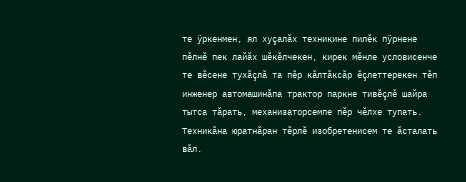те ÿркенмен, ял хуçалăх техникине пилĕк пÿрнене пĕлнĕ пек лайăх шĕкĕлчекен, кирек мĕнле условисенче те вĕсене тухăçлă та пĕр кăлтăксăр ĕçлеттерекен тĕп инженер автомашинăпа трактор паркне тивĕçлĕ шайра тытса тăрать, механизаторсемпе пĕр чĕлхе тупать. Техникăна юратнăран тĕрлĕ изобретенисем те ăсталать вăл.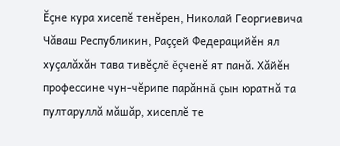Ĕçне кура хисепĕ тенĕрен, Николай Георгиевича Чăваш Республикин, Раççей Федерацийĕн ял хуçалăхăн тава тивĕçлĕ ĕçченĕ ят панă. Хăйĕн профессине чун-чĕрипе парăннă çын юратнă та пултаруллă мăшăр, хисеплĕ те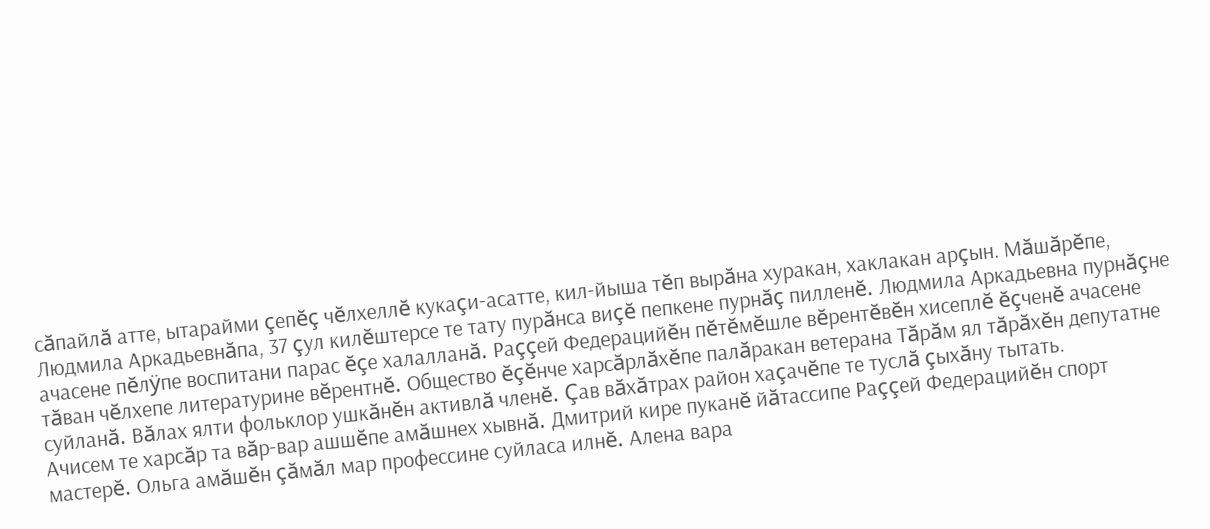сăпайлă атте, ытарайми çепĕç чĕлхеллĕ кукаçи-асатте, кил-йыша тĕп вырăна хуракан, хаклакан арçын. Мăшăрĕпе, Людмила Аркадьевнăпа, 37 çул килĕштерсе те тату пурăнса виçĕ пепкене пурнăç пилленĕ. Людмила Аркадьевна пурнăçне ачасене пĕлÿпе воспитани парас ĕçе халалланă. Раççей Федерацийĕн пĕтĕмĕшле вĕрентĕвĕн хисеплĕ ĕçченĕ ачасене тăван чĕлхепе литературине вĕрентнĕ. Общество ĕçĕнче харсăрлăхĕпе палăракан ветерана Тăрăм ял тăрăхĕн депутатне суйланă. Вăлах ялти фольклор ушкăнĕн активлă членĕ. Çав вăхăтрах район хаçачĕпе те туслă çыхăну тытать.
Ачисем те харсăр та вăр-вар ашшĕпе амăшнех хывнă. Дмитрий кире пуканĕ йăтассипе Раççей Федерацийĕн спорт мастерĕ. Ольга амăшĕн çăмăл мар профессине суйласа илнĕ. Алена вара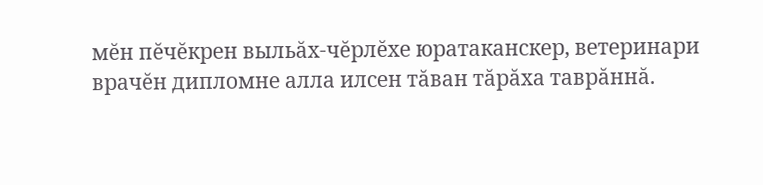мĕн пĕчĕкрен выльăх-чĕрлĕхе юратаканскер, ветеринари врачĕн дипломне алла илсен тăван тăрăха таврăннă.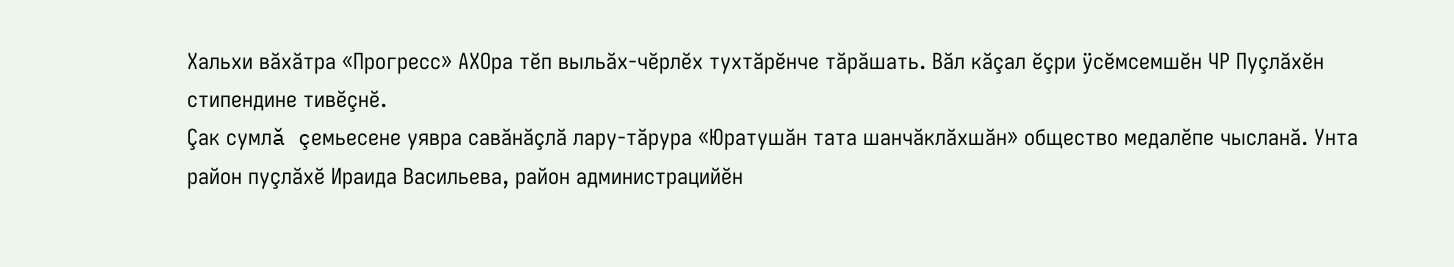Хальхи вăхăтра «Прогресс» АХОра тĕп выльăх-чĕрлĕх тухтăрĕнче тăрăшать. Вăл кăçал ĕçри ÿсĕмсемшĕн ЧР Пуçлăхĕн стипендине тивĕçнĕ.
Çак сумлă çемьесене уявра савăнăçлă лару-тăрура «Юратушăн тата шанчăклăхшăн» общество медалĕпе чысланă. Унта район пуçлăхĕ Ираида Васильева, район администрацийĕн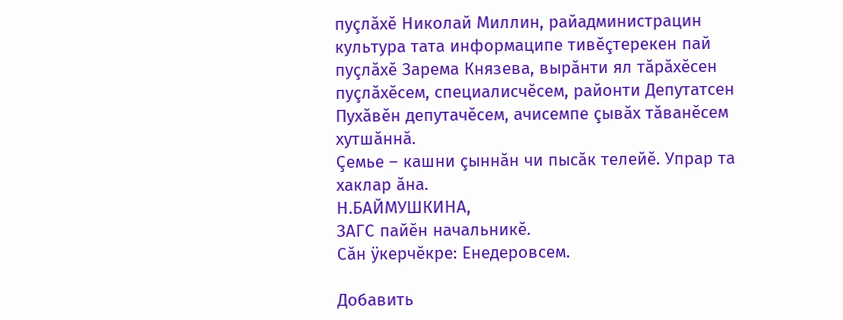пуçлăхĕ Николай Миллин, райадминистрацин культура тата информаципе тивĕçтерекен пай пуçлăхĕ Зарема Князева, вырăнти ял тăрăхĕсен пуçлăхĕсем, специалисчĕсем, районти Депутатсен Пухăвĕн депутачĕсем, ачисемпе çывăх тăванĕсем хутшăннă.
Çемье – кашни çыннăн чи пысăк телейĕ. Упрар та хаклар ăна.
Н.БАЙМУШКИНА,
ЗАГС пайĕн начальникĕ.
Сăн ÿкерчĕкре: Енедеровсем.

Добавить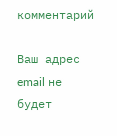комментарий

Ваш адрес email не будет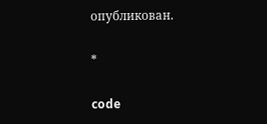опубликован.

*

code